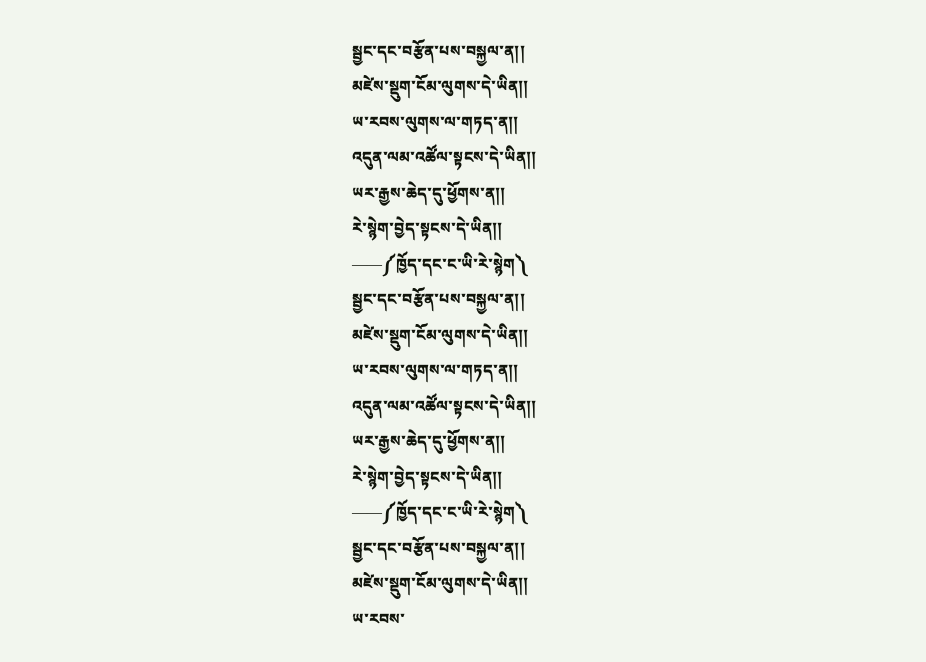སྦྱང་དང་བརྩོན་པས་བསྐྱལ་ན།།
མཛེས་སྡུག་ངོམ་ལུགས་དེ་ཡིན།།
ཡ་རབས་ལུགས་ལ་གཏད་ན།།
འདུན་ལམ་འཚོལ་སྟངས་དེ་ཡིན།།
ཡར་རྒྱས་ཆེད་དུ་ཕྱོགས་ན།།
རེ་སྙེག་བྱེད་སྟངས་དེ་ཡིན།།
——༼ཁྱོད་དང་ང་ཡི་རེ་སྙེག༽
སྦྱང་དང་བརྩོན་པས་བསྐྱལ་ན།།
མཛེས་སྡུག་ངོམ་ལུགས་དེ་ཡིན།།
ཡ་རབས་ལུགས་ལ་གཏད་ན།།
འདུན་ལམ་འཚོལ་སྟངས་དེ་ཡིན།།
ཡར་རྒྱས་ཆེད་དུ་ཕྱོགས་ན།།
རེ་སྙེག་བྱེད་སྟངས་དེ་ཡིན།།
——༼ཁྱོད་དང་ང་ཡི་རེ་སྙེག༽
སྦྱང་དང་བརྩོན་པས་བསྐྱལ་ན།།
མཛེས་སྡུག་ངོམ་ལུགས་དེ་ཡིན།།
ཡ་རབས་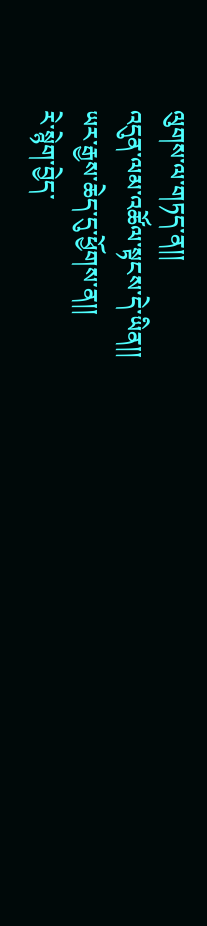ལུགས་ལ་གཏད་ན།།
འདུན་ལམ་འཚོལ་སྟངས་དེ་ཡིན།།
ཡར་རྒྱས་ཆེད་དུ་ཕྱོགས་ན།།
རེ་སྙེག་བྱེད་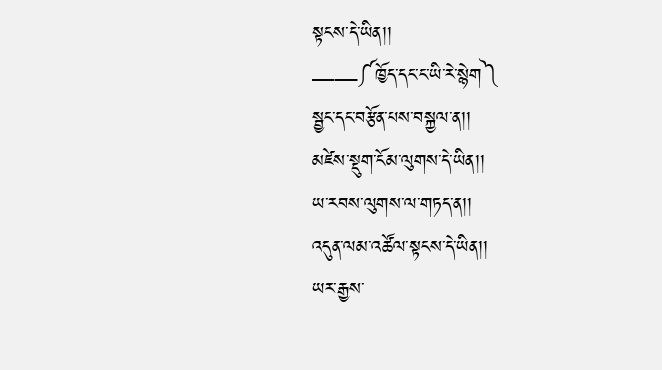སྟངས་དེ་ཡིན།།
——༼ཁྱོད་དང་ང་ཡི་རེ་སྙེག༽
སྦྱང་དང་བརྩོན་པས་བསྐྱལ་ན།།
མཛེས་སྡུག་ངོམ་ལུགས་དེ་ཡིན།།
ཡ་རབས་ལུགས་ལ་གཏད་ན།།
འདུན་ལམ་འཚོལ་སྟངས་དེ་ཡིན།།
ཡར་རྒྱས་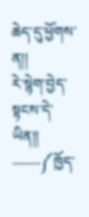ཆེད་དུ་ཕྱོགས་ན།།
རེ་སྙེག་བྱེད་སྟངས་དེ་ཡིན།།
——༼ཁྱོད་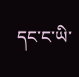དང་ང་ཡི་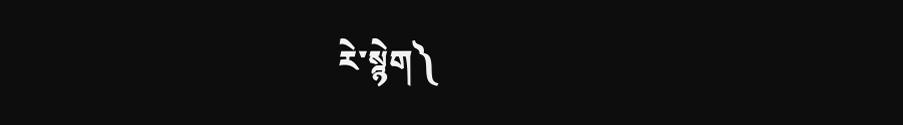རེ་སྙེག༽